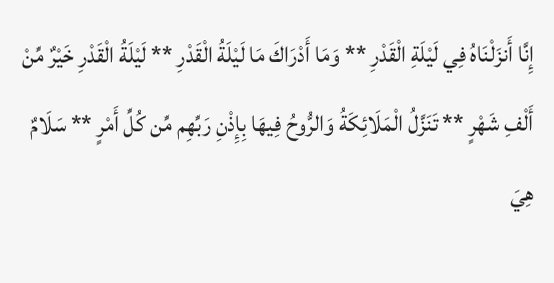إِنَّا أَنزَلْنَاهُ فِي لَيْلَةِ الْقَدْرِ ** وَمَا أَدْرَاكَ مَا لَيْلَةُ الْقَدْرِ ** لَيْلَةُ الْقَدْرِ خَيْرٌ مِّنْ أَلْفِ شَهْرٍ ** تَنَزَّلُ الْمَلَائِكَةُ وَالرُّوحُ فِيهَا بِإِذْنِ رَبِّهِم مِّن كُلِّ أَمْرٍ ** سَلَامٌ هِيَ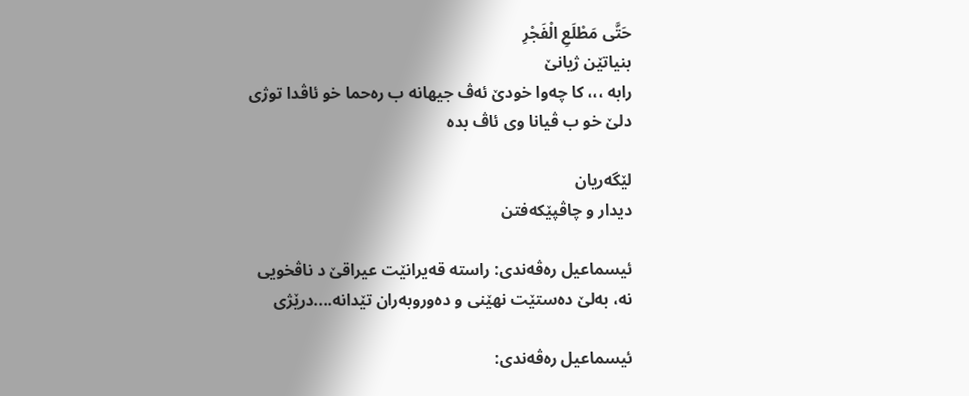حَتَّى مَطْلَعِ الْفَجْرِ
بنیاتێن ژیانێ
رابه‌ ،،، كا چه‌وا خودێ ئه‌ڤ جیهانه‌ ب ره‌حما خو ئاڤدا توژی دلێ خو ب ڤیانا وی ئاڤ بده‌

لێگه‌ریان
دیدار و چاڤپێكه‌فتن

ئیسماعیل ره‌ڤه‌ندی: راسته‌ قه‌یرانێت عیراقێ د ناڤخویی نه‌، به‌لێ ده‌ستێت نهێنی و ده‌وروبه‌ران تێدانه‌....درێژی

ئیسماعیل ره‌ڤه‌ندی: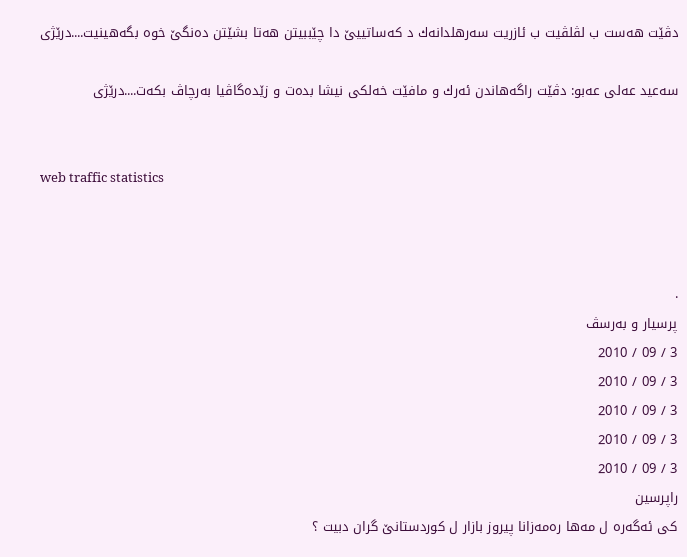دڤێت هه‌ست ب لڤلڤيت ب ئازريت سه‌رهلدانه‌ك د كه‌ساتييێ دا چێببيتن هه‌تا بشێتن ده‌نگێ خوه‌ بگه‌هينيت....درێژی

سه‌عید عه‌لی عه‌بو: دڤێت راگه‌هاندن ئه‌رك و مافێت خه‌لكى نیشا بده‌ت و زێده‌گاڤیا به‌رچاڤ بكه‌ت....درێژی


web traffic statistics



.
پرسیار و به‌رسڤ
3 / 09 / 2010
3 / 09 / 2010
3 / 09 / 2010
3 / 09 / 2010
3 / 09 / 2010
راپرسین
كی ئه‌گه‌ره‌ ل مه‌ها ره‌مه‌زانا پیروز بازار ل كوردستانێ گران دبیت ؟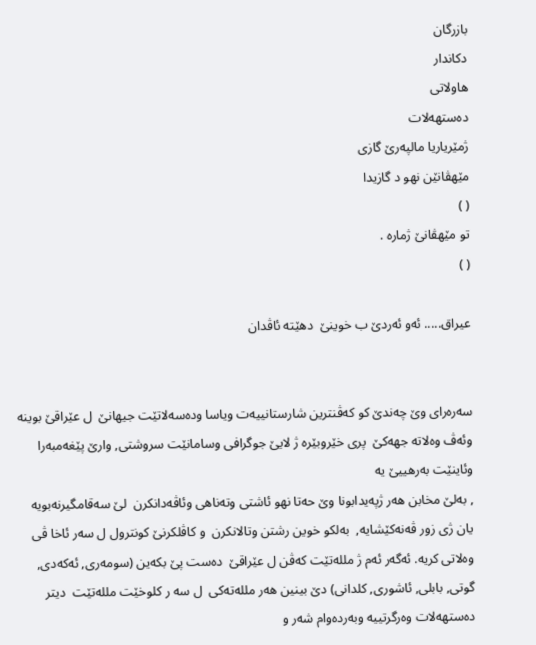بازرگان
دكاندار
هاولاتی
ده‌ستهه‌لات
ژمێریاریا مالپه‌رێ گازی
مێهڤانێن نهو د گازیدا
( )
تو مێهڤانێ ژماره‌ .
( )

عيراق..... ئه‌و ئه‌ردێ ب خوينێ  دهێته‌ ئاڤدان


سه‌ره‌راى وێ چه‌ندێ كو كه‌ڤنترين شارستانييه‌ت وياسا وده‌سه‌لاتێت جيهانێ  ل عێراقێ بوينه‌ وئه‌ڤ وه‌لاته‌ جهه‌كێ  پرى خێروبێره‌ ژ لايێ جوگرافى وسامانێت سروشتى, وارێ پێغه‌مبه‌را وئاينێت به‌رهييێ يه
, به‌لێ مخابن هه‌ر ژپه‌يدابونا وێ حه‌تا نهو ئاشتى وته‌ناهى وئاڤه‌دانكرن  لێ سه‌قامگيرنه‌بويه‌  يان ژى زور ڤه‌نه‌كێشايه‌,  به‌لكو خوين رشتن وتالانكرن  و كاڤلكرنێ كونترول ل سه‌ر ئاخا ڤى وه‌لاتى كريه‌. ئه‌گه‌ر ئه‌م ژ ملله‌تێت كه‌ڤن ل عێراقێ  ده‌ست پێ بكه‌ين (سومه‌رى, ئه‌كه‌دى, گوتى, بابلى, ئاشورى, كلدانى) دێ بينين هه‌ر ملله‌ته‌كى  ل سه‌ ر كلوخێت ملله‌تێت  ديتر ده‌ستهه‌لات وه‌رگرتييه‌ وبه‌رده‌وام شه‌ر و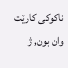ناكوكى كارێت وان بون, ژ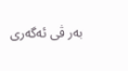به‌ر ڤى ئه‌گه‌رى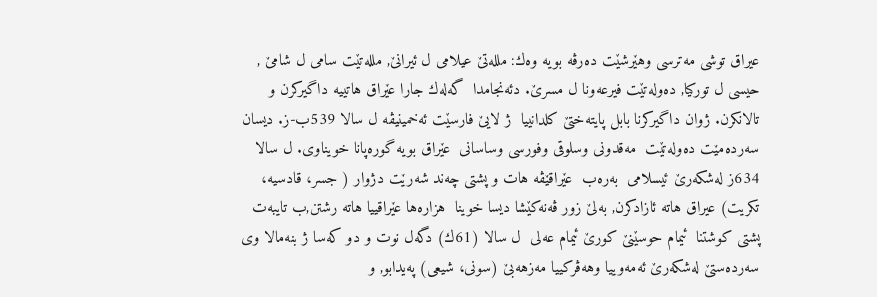عيراق توشى مه‌ترسى وهێرشێت ده‌رڤه‌ بويه‌ وه‌ك: ملله‌تێ عيلامى ل ئيرانێ, ملله‌تێت سامى ل شامێ , حيسى ل توركيا, ده‌وله‌تێت فيرعه‌ونا ل مسرێ. دئه‌نجامدا  گه‌له‌ك جارا عێراق هاتييه‌ داگيركرن و تالانكرن. ژوان داگيركرنا بابل پايته‌ختێ كلدانييا  ژ لايێ فارسێت ئه‌خمينيڤه‌ ل سالا 539ب-ز. ديسان سه‌رده‌مێت ده‌وله‌تێت  مه‌قدونى وسلوقى وفورسى وساسانى  عێراق بويه‌ گوره‌پانا خويناوى. ل سالا 634ز له‌شكه‌رێ ئيسلامى  به‌ره‌ب  عێراقێڤه‌ هات و پشتى چه‌ند شه‌رێت دژوار ( جسر، قادسيه‌، تكريت) عيراق هاته‌ ئازادكرن, به‌لێ زور ڤه‌نه‌كێشا ديسا خوينا  هزاره‌ها عێراقييا هاته‌ رشتن,ب تايبه‌ت پشتى كوشتنا  ئيمام حوسێنێ كورێ ئيمام عه‌لى  ل سالا (61ك) دگه‌ل نوت و دو كه‌سا ژ بنه‌مالا وى سه‌رده‌ستێ له‌شكه‌رێ ئه‌مه‌وييا وهه‌ڤركييا مه‌زهه‌بێ (سونى، شيعى) په‌يدابو, و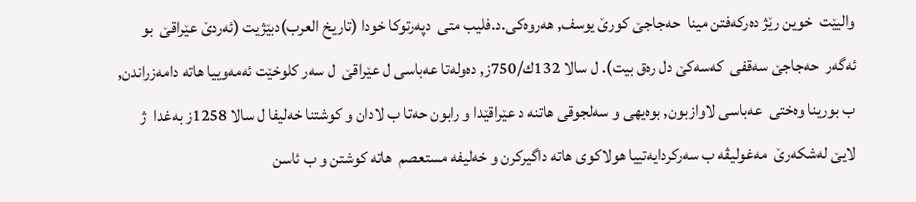واليێت  خوين رێژ ده‌ركه‌فتن مينا  حه‌جاجێ كورێ يوسف, هه‌روه‌كى.د.فليب متى  دپه‌رتوكا خودا (تاريخ العرب)دبێژيت (ئه‌ردێ عێراقێ  بو ئه‌گه‌ر  حه‌جاجێ سه‌قفى  كه‌سه‌كێ دل ره‌ق بيت). ل سالا 132ك/750ز, ده‌وله‌تا عه‌باسى ل عێراقێ  ل سه‌ر كلوخێت ئه‌مه‌وييا هاته‌ دامه‌زراندن, ب بورينا وه‌ختى  عه‌باسى لاوازبون, بوه‌يهى و سه‌لجوقى هاتنه‌ د عێراقێدا و رابون حه‌تا ب لادان و كوشتنا خه‌ليفا ل سالا 1258ز به‌غدا  ژ لايێ له‌شكه‌رێ  مه‌غوليڤه‌ ب سه‌ركردايه‌تييا هولاكوى هاته‌ داگيركرن و خه‌ليفه‌ مستعصم  هاته‌ كوشتن و ب ئاسن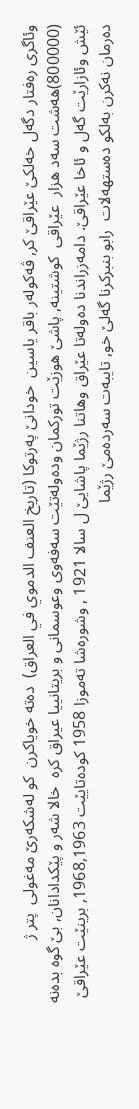وئاگرى ره‌فتار دگه‌ل خه‌لكێ عێراقێ كر, ڤه‌كوله‌ر باقر ياسين  خودانێ په‌رتوكا (تاريخ العنف الدموي في العراق)  ده‌ته‌ خوياكرن  كو له‌شكه‌رێ مه‌غولى  پتر ژ (800000)هه‌شت سه‌د هزار  عێراقى  كوشتينه‌, پاشێ هوزێت توركمان وده‌وله‌تێت سه‌فه‌وى وعوسمانى و بريتانييا عيراق كره‌  خالا شه‌ر و پێكدادانان, بێ گوه بده‌نه‌ ئێش وئازارێت گه‌ل و ئاخا عێراقێ. دامه‌زراندنا ده‌وله‌تا عێراق وهاتنا رژێما پاشايێ ل سالا 1921 , وشوره‌شا ته‌موزا 1958 كوده‌تايێت 1968,1963, برينێت عێراقێ ده‌رمان نه‌كرن به‌لكو ده‌ستهه‌لات  رابو بنبركرنا گه‌لێ خو, تايبه‌ت سه‌رده‌مێ رژێما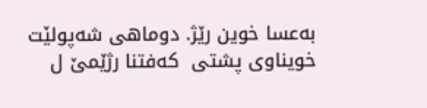به‌عسا خوين رێژ. دوماهى شه‌پولێت خويناوى پشتى  كه‌فتنا رژێمێ ل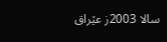سالا 2003ز عێراق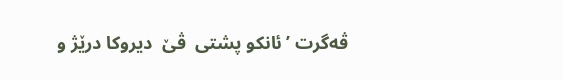ڤه‌گرت ’ئانكو پشتى  ڤێ  ديروكا درێژ و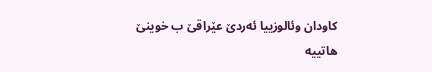كاودان وئالوزييا ئه‌ردێ عێراقێ ب خوينێ هاتييه‌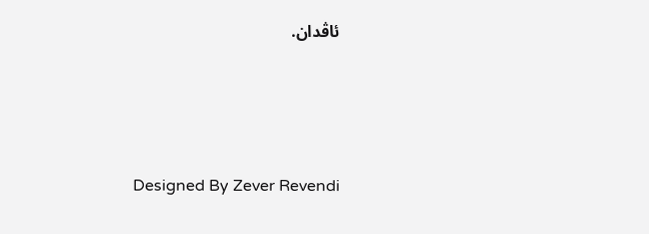ئاڤدان.






Designed By Zever Revendi